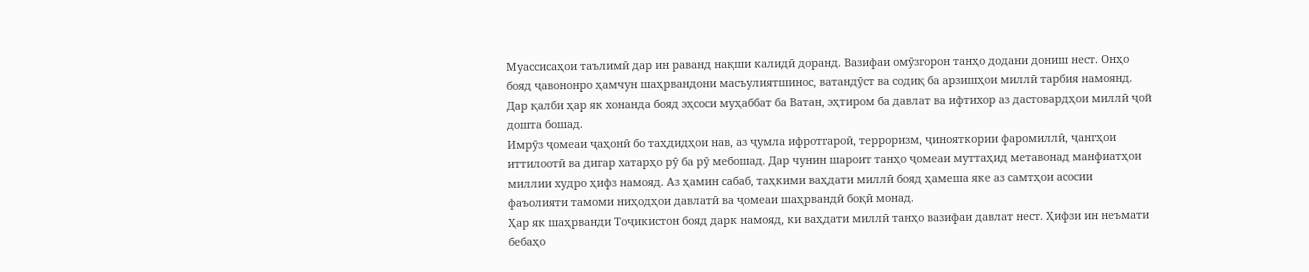Муассисаҳои таълимӣ дар ин раванд нақши калидӣ доранд. Вазифаи омӯзгорон танҳо додани дониш нест. Онҳо бояд ҷавононро ҳамчун шаҳрвандони масъулиятшинос, ватандӯст ва содиқ ба арзишҳои миллӣ тарбия намоянд. Дар қалби ҳар як хонанда бояд эҳсоси муҳаббат ба Ватан, эҳтиром ба давлат ва ифтихор аз дастовардҳои миллӣ ҷой дошта бошад.
Имрӯз ҷомеаи ҷаҳонӣ бо таҳдидҳои нав, аз ҷумла ифротгароӣ, терроризм, ҷинояткории фаромиллӣ, ҷангҳои иттилоотӣ ва дигар хатарҳо рӯ ба рӯ мебошад. Дар чунин шароит танҳо ҷомеаи муттаҳид метавонад манфиатҳои миллии худро ҳифз намояд. Аз ҳамин сабаб, таҳкими ваҳдати миллӣ бояд ҳамеша яке аз самтҳои асосии фаъолияти тамоми ниҳодҳои давлатӣ ва ҷомеаи шаҳрвандӣ боқӣ монад.
Ҳар як шаҳрванди Тоҷикистон бояд дарк намояд, ки ваҳдати миллӣ танҳо вазифаи давлат нест. Ҳифзи ин неъмати бебаҳо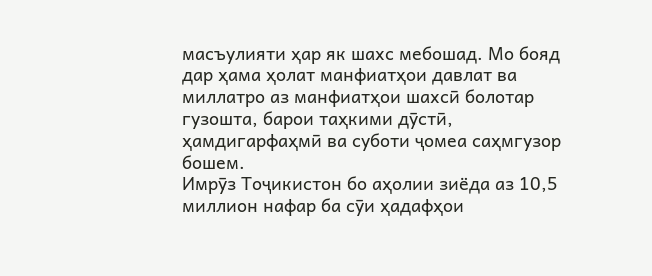масъулияти ҳар як шахс мебошад. Мо бояд дар ҳама ҳолат манфиатҳои давлат ва миллатро аз манфиатҳои шахсӣ болотар гузошта, барои таҳкими дӯстӣ, ҳамдигарфаҳмӣ ва суботи ҷомеа саҳмгузор бошем.
Имрӯз Тоҷикистон бо аҳолии зиёда аз 10,5 миллион нафар ба сӯи ҳадафҳои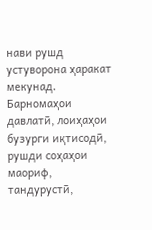нави рушд устуворона ҳаракат мекунад. Барномаҳои давлатӣ, лоиҳаҳои бузурги иқтисодӣ, рушди соҳаҳои маориф, тандурустӣ,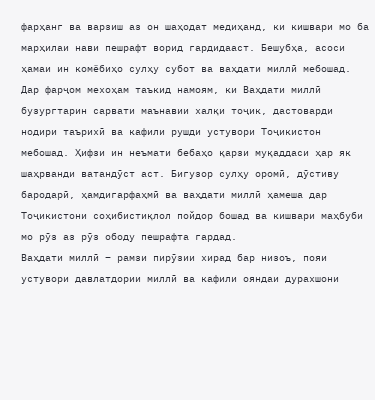фарҳанг ва варзиш аз он шаҳодат медиҳанд, ки кишвари мо ба марҳилаи нави пешрафт ворид гардидааст. Бешубҳа, асоси ҳамаи ин комёбиҳо сулҳу субот ва ваҳдати миллӣ мебошад.
Дар фарҷом мехоҳам таъкид намоям, ки Ваҳдати миллӣ бузургтарин сарвати маънавии халқи тоҷик, дастоварди нодири таърихӣ ва кафили рушди устувори Тоҷикистон мебошад. Ҳифзи ин неъмати бебаҳо қарзи муқаддаси ҳар як шаҳрванди ватандӯст аст. Бигузор сулҳу оромӣ, дӯстиву бародарӣ, ҳамдигарфаҳмӣ ва ваҳдати миллӣ ҳамеша дар Тоҷикистони соҳибистиқлол пойдор бошад ва кишвари маҳбуби мо рӯз аз рӯз ободу пешрафта гардад.
Ваҳдати миллӣ – рамзи пирӯзии хирад бар низоъ, пояи устувори давлатдории миллӣ ва кафили ояндаи дурахшони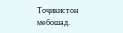Тоҷикистон мебошад.